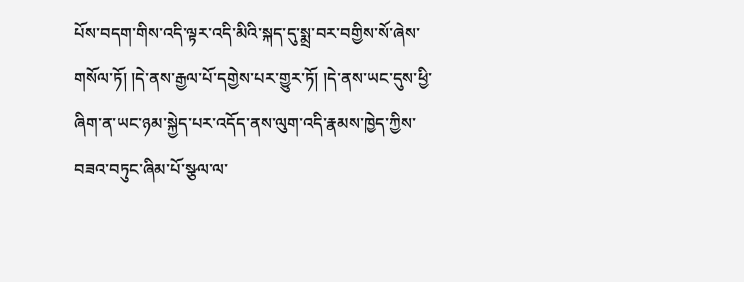པོས་བདག་གིས་འདི་ལྟར་འདི་མིའི་སྐད་དུ་སྨྲ་བར་བགྱིས་སོ་ཞེས་གསོལ་ཏོ། །དེ་ནས་རྒྱལ་པོ་དགྱེས་པར་གྱུར་ཏོ། །དེ་ནས་ཡང་དུས་ཕྱི་ཞིག་ན་ཡང་ཉམ་སྐྱེད་པར་འདོད་ནས་ལུག་འདི་རྣམས་ཁྱེད་ཀྱིས་བཟའ་བཏུང་ཞིམ་པོ་སྩལ་ལ་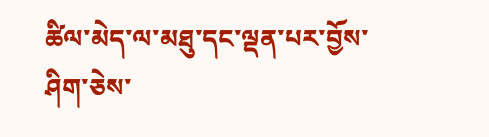ཚིལ་མེད་ལ་མཐུ་དང་ལྡན་པར་བྱོས་ཤིག་ཅེས་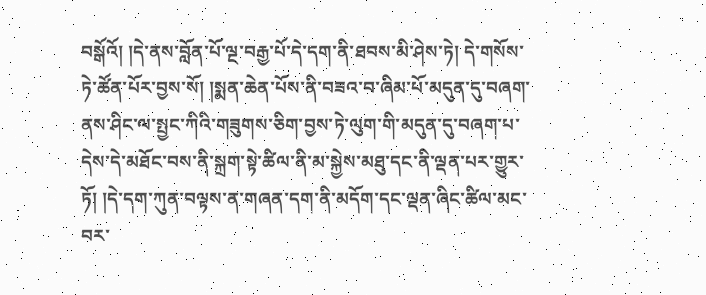བསྒོའོ། །དེ་ནས་བློན་པོ་ལྔ་བརྒྱ་པོ་དེ་དག་ནི་ཐབས་མི་ཤེས་ཏེ། དེ་གསོས་ཏེ་ཚོན་པོར་བྱས་སོ། །སྨན་ཆེན་པོས་ནི་བཟའ་བ་ཞིམ་པོ་མདུན་དུ་བཞག་ནས་ཤིང་ལ་སྤྱང་ཀིའི་གཟུགས་ཅིག་བྱས་ཏེ་ལུག་གི་མདུན་དུ་བཞག་པ་དེས་དེ་མཐོང་བས་ནི་སྐྲག་སྟེ་ཚིལ་ནི་མ་སྐྱེས་མཐུ་དང་ནི་ལྡན་པར་གྱུར་ཏོ། །དེ་དག་ཀུན་བལྟས་ན་གཞན་དག་ནི་མདོག་དང་ལྡན་ཞིང་ཚིལ་མང་བར་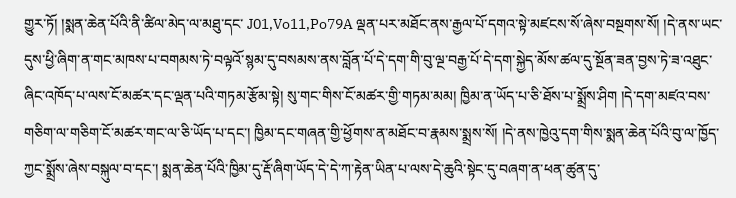གྱུར་ཏོ། །སྨན་ཆེན་པོའི་ནི་ཚིལ་མེད་ལ་མཐུ་དང་ J01,Vo11,Po79A ལྡན་པར་མཐོང་ནས་རྒྱལ་པོ་དགའ་སྟེ་མཛངས་སོ་ཞེས་བསྔགས་སོ། །དེ་ནས་ཡང་དུས་ཕྱི་ཞིག་ན་གང་མཁས་པ་བགམས་ཏེ་བལྟའོ་སྙམ་དུ་བསམས་ནས་བློན་པོ་དེ་དག་གི་བུ་ལྔ་བརྒྱ་པོ་དེ་དག་སྐྱེད་མོས་ཚལ་དུ་སྔོན་ཟན་བྱས་ཏེ་ཟ་འཐུང་ཞིང་འཁོད་པ་ལས་ངོ་མཚར་དང་ལྡན་པའི་གཏམ་རྩོམ་སྟེ། སུ་གང་གིས་ངོ་མཚར་གྱི་གཏམ་མམ། ཁྱིམ་ན་ཡོད་པ་ཅི་ཐོས་པ་སྨྲོས་ཤིག །དེ་དག་མཛའ་བས་གཅིག་ལ་གཅིག་ངོ་མཚར་གང་ལ་ཅི་ཡོད་པ་དང་། ཁྱིམ་དང་གཞན་གྱི་ཕྱོགས་ན་མཐོང་བ་རྣམས་སྨྲས་སོ། །དེ་ནས་ཁྱེའུ་དག་གིས་སྨན་ཆེན་པོའི་བུ་ལ་ཁྱོད་ཀྱང་སྨྲོས་ཞེས་བསྐུལ་བ་དང་། སྨན་ཆེན་པོའི་ཁྱིམ་དུ་རྡོ་ཞིག་ཡོད་དེ་དེ་ཀ་རྟེན་ཡིན་པ་ལས་དེ་ཆུའི་སྟེང་དུ་བཞག་ན་ཕན་ཚུན་དུ་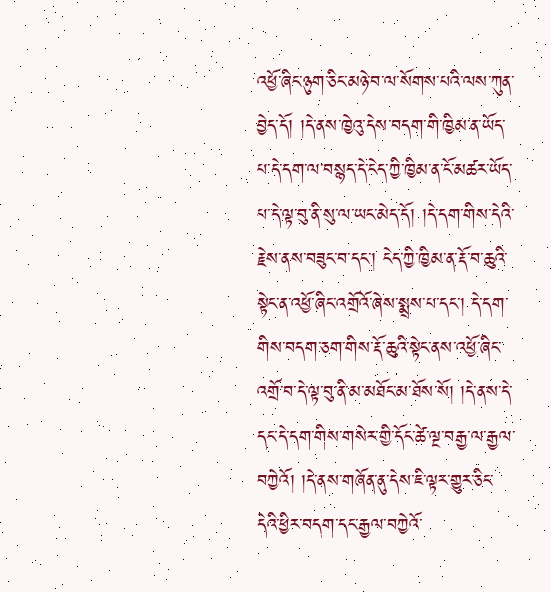འཕྱོ་ཞིང་ཉུག་ཅིང་མཉེ་བ་ལ་སོགས་པའི་ལས་ཀུན་བྱེད་དོ། །དེ་ནས་ཁྱེའུ་དེས་བདག་གི་ཁྱིམ་ན་ཡོད་པ་དེ་དག་ལ་བསྙད་དེ་ངེད་ཀྱི་ཁྱིམ་ན་ངོ་མཚར་ཡོད་པ་དེ་ལྟ་བུ་ནི་སུ་ལ་ཡང་མེད་དོ། །དེ་དག་གིས་དེའི་རྗེས་ནས་བཟུང་བ་དང་། ངེད་ཀྱི་ཁྱིམ་ན་རྡོ་བ་ཆུའི་སྟེང་ན་འཕྱོ་ཞིང་འགྲོའོ་ཞེས་སྨྲས་པ་དང་། དེ་དག་གིས་བདག་ཅག་གིས་རྡོ་ཆུའི་སྟེང་ནས་འཕྱོ་ཞིང་འགྲོ་བ་དེ་ལྟ་བུ་ནི་མ་མཐོང་མ་ཐོས་སོ། །དེ་ནས་དེ་དང་དེ་དག་གིས་གསེར་གྱི་དོང་ཚེ་ལྔ་བརྒྱ་ལ་རྒྱལ་བཀྱེའོ། །དེ་ནས་གཞོན་ནུ་དེས་ཇི་ལྟར་གྱུར་ཅིང་དེའི་ཕྱིར་བདག་དང་རྒྱལ་བཀྱེའོ་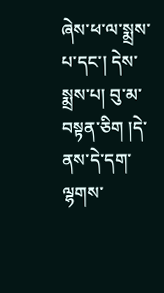ཞེས་ཕ་ལ་སྨྲས་པ་དང་། དེས་སྨྲས་པ། བུ་མ་བསྟན་ཅིག །དེ་ནས་དེ་དག་ལྷགས་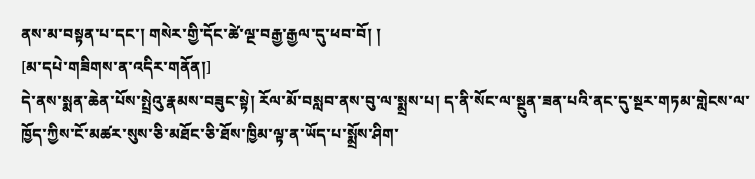ནས་མ་བསྟན་པ་དང་། གསེར་གྱི་དོང་ཚེ་ལྔ་བརྒྱ་རྒྱལ་དུ་ཕབ་བོ། །
[མ་དཔེ་གཟིགས་ན་འདིར་གནོན།]
དེ་ནས་སྨན་ཆེན་པོས་སྤྲེའུ་རྣམས་བཟུང་སྟེ། རོལ་མོ་བསླབ་ནས་བུ་ལ་སྨྲས་པ། ད་ནི་སོང་ལ་སྔུན་ཟན་པའི་ནང་དུ་སྔར་གཏམ་གླེངས་ལ་ཁྱོད་ཀྱིས་ངོ་མཚར་སུས་ཅི་མཐོང་ཅི་ཐོས་ཁྱིམ་ལྟ་ན་ཡོད་པ་སྨྲོས་ཤིག་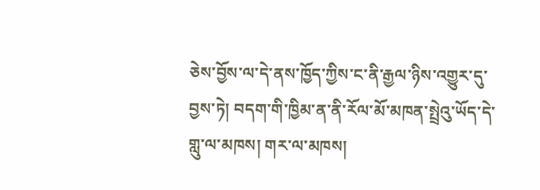ཅེས་བྱོས་ལ་དེ་ནས་ཁྱོད་ཀྱིས་ང་ནི་རྒྱལ་ཉིས་འགྱུར་དུ་བྱས་ཏེ། བདག་གི་ཁྱིམ་ན་ནི་རོལ་མོ་མཁན་སྤྲེའུ་ཡོད་དེ་གླུ་ལ་མཁས། གར་ལ་མཁས།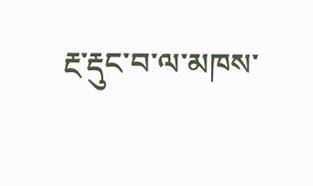རྔ་རྡུང་བ་ལ་མཁས་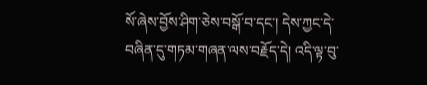སོ་ཞེས་བྱོས་ཤིག་ཅེས་བསྒོ་བ་དང་། དེས་ཀྱང་དེ་བཞིན་དུ་གཏམ་གཞན་ལས་བརྗོད་དེ། འདི་ལྟ་བུ་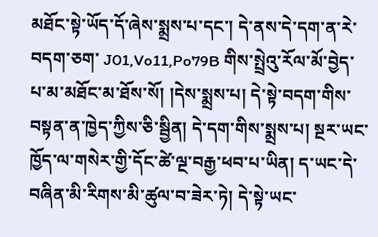མཐོང་སྟེ་ཡོད་དོ་ཞེས་སྨྲས་པ་དང་། དེ་ནས་དེ་དག་ན་རེ་བདག་ཅག་ J01,Vo11,Po79B གིས་སྤྲེའུ་རོལ་མོ་བྱེད་པ་མ་མཐོང་མ་ཐོས་སོ། །དེས་སྨྲས་པ། དེ་སྟེ་བདག་གིས་བསྟན་ན་ཁྱེད་ཀྱིས་ཅི་སྦྱིན། དེ་དག་གིས་སྨྲས་པ། སྔར་ཡང་ཁྱོད་ལ་གསེར་གྱི་དོང་ཚེ་ལྔ་བརྒྱ་ཕབ་པ་ཡིན། ད་ཡང་དེ་བཞིན་མི་རིགས་མི་ཚུལ་བ་ཟེར་ཏེ། དེ་སྟེ་ཡང་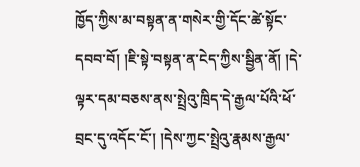ཁྱོད་ཀྱིས་མ་བསྟན་ན་གསེར་གྱི་དོང་ཚེ་སྟོང་དབབ་བོ། །ཇི་སྟེ་བསྟན་ན་ངེད་ཀྱིས་སྦྱིན་ནོ། །དེ་ལྟར་དམ་བཅས་ནས་སྤྲེའུ་ཁྲིད་དེ་རྒྱལ་པོའི་ཕོ་བྲང་དུ་འདོང་ངོ་། །དེས་ཀྱང་སྤྲེའུ་རྣམས་རྒྱལ་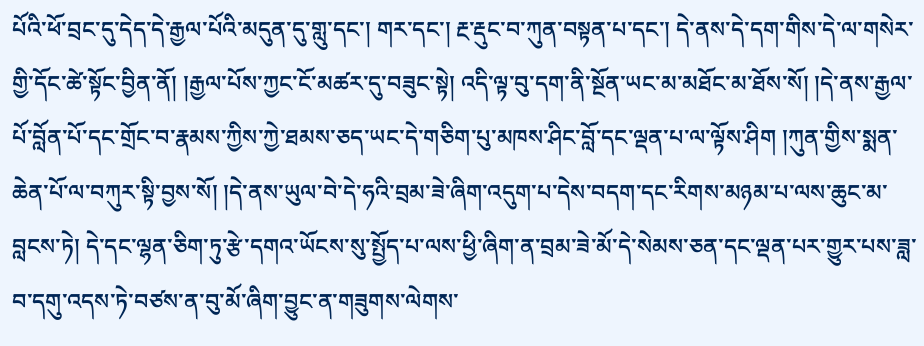པོའི་ཕོ་བྲང་དུ་དེད་དེ་རྒྱལ་པོའི་མདུན་དུ་གླུ་དང་། གར་དང་། རྔ་རྡུང་བ་ཀུན་བསྟན་པ་དང་། དེ་ནས་དེ་དག་གིས་དེ་ལ་གསེར་གྱི་དོང་ཚེ་སྟོང་བྱིན་ནོ། །རྒྱལ་པོས་ཀྱང་ངོ་མཚར་དུ་བཟུང་སྟེ། འདི་ལྟ་བུ་དག་ནི་སྔོན་ཡང་མ་མཐོང་མ་ཐོས་སོ། །དེ་ནས་རྒྱལ་པོ་བློན་པོ་དང་གྲོང་བ་རྣམས་ཀྱིས་ཀྱེ་ཐམས་ཅད་ཡང་དེ་གཅིག་པུ་མཁས་ཤིང་བློ་དང་ལྡན་པ་ལ་ལྟོས་ཤིག །ཀུན་གྱིས་སྨན་ཆེན་པོ་ལ་བཀུར་སྟི་བྱས་སོ། །དེ་ནས་ཡུལ་བེ་དེ་ཧའི་བྲམ་ཟེ་ཞིག་འདུག་པ་དེས་བདག་དང་རིགས་མཉམ་པ་ལས་ཆུང་མ་བླངས་ཏེ། དེ་དང་ལྷན་ཅིག་ཏུ་རྩེ་དགའ་ཡོངས་སུ་སྤྱོད་པ་ལས་ཕྱི་ཞིག་ན་བྲམ་ཟེ་མོ་དེ་སེམས་ཅན་དང་ལྡན་པར་གྱུར་པས་ཟླ་བ་དགུ་འདས་ཏེ་བཙས་ན་བུ་མོ་ཞིག་བྱུང་ན་གཟུགས་ལེགས་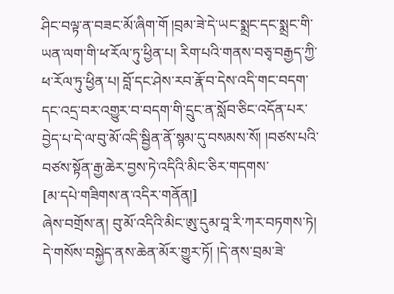ཤིང་བལྟ་ན་བཟང་མོ་ཞིག་གོ །བྲམ་ཟེ་དེ་ཡང་སྨྲང་དང་སྨྲང་གི་ཡན་ལག་གི་ཕ་རོལ་ཏུ་ཕྱིན་པ། རིག་པའི་གནས་བཅྭ་བརྒྱད་ཀྱི་ཕ་རོལ་ཏུ་ཕྱིན་པ། བློ་དང་ཤེས་རབ་རྣོ་བ་དེས་འདི་གང་བདག་དང་འདྲ་བར་འགྱུར་བ་བདག་གི་དྲུང་ན་སློབ་ཅིང་འདོན་པར་བྱེད་པ་དེ་ལ་བུ་མོ་འདི་སྦྱིན་ནོ་སྙམ་དུ་བསམས་སོ། །བཙས་པའི་བཙས་སྟོན་རྒྱ་ཆེར་བྱས་ཏེ་འདིའི་མིང་ཅིར་གདགས་
[མ་དཔེ་གཟིགས་ན་འདིར་གནོན།]
ཞེས་བགྲོས་ན། བུ་མོ་འདིའི་མིང་ཨུ་དུམ་བཱ་རི་ཀར་བཏགས་ཏེ། དེ་གསོས་བསྐྱེད་ནས་ཆེན་མོར་གྱུར་ཏོ། །དེ་ནས་བྲམ་ཟེ་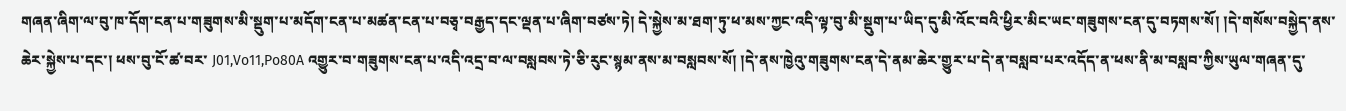གཞན་ཞིག་ལ་བུ་ཁ་དོག་ངན་པ་གཟུགས་མི་སྡུག་པ་མདོག་ངན་པ་མཚན་ངན་པ་བཅྭ་བརྒྱད་དང་ལྡན་པ་ཞིག་བཙས་ཏེ། དེ་སྐྱེས་མ་ཐག་ཏུ་ཕ་མས་ཀྱང་འདི་ལྟ་བུ་མི་སྡུག་པ་ཡིད་དུ་མི་འོང་བའི་ཕྱིར་མིང་ཡང་གཟུགས་ངན་དུ་བཏགས་སོ། །དེ་གསོས་བསྐྱེད་ནས་ཆེར་སྐྱེས་པ་དང་། ཕས་བུ་ངོ་ཚ་བར་ J01,Vo11,Po80A འགྱུར་བ་གཟུགས་ངན་པ་འདི་འདྲ་བ་ལ་བསླབས་ཏེ་ཅི་རུང་སྙམ་ནས་མ་བསླབས་སོ། །དེ་ནས་ཁྱེའུ་གཟུགས་ངན་དེ་ནམ་ཆེར་གྱུར་པ་དེ་ན་བསླབ་པར་འདོད་ན་ཕས་ནི་མ་བསླབ་ཀྱིས་ཡུལ་གཞན་དུ་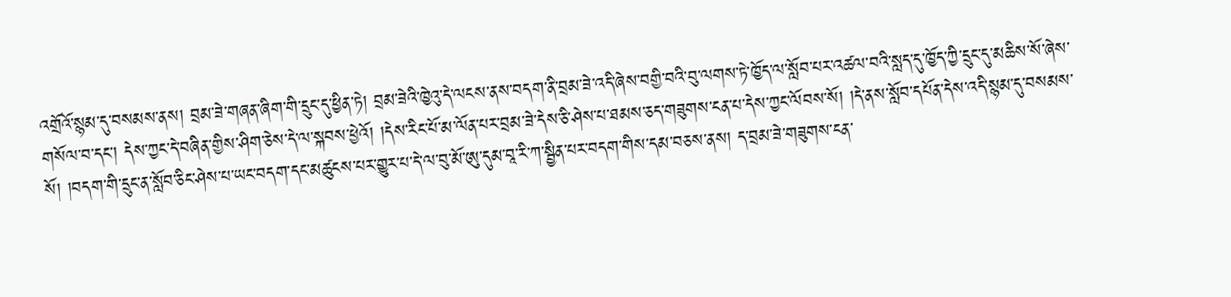འགྲོའོ་སྙམ་དུ་བསམས་ནས། བྲམ་ཟེ་གཞན་ཞིག་གི་དྲུང་དུ་ཕྱིན་ཏེ། བྲམ་ཟེའི་ཁྱེའུ་དེ་ལངས་ནས་བདག་ནི་བྲམ་ཟེ་འདི་ཞེས་བགྱི་བའི་བུ་ལགས་ཏེ་ཁྱོད་ལ་སློབ་པར་འཚལ་བའི་སླད་དུ་ཁྱོད་ཀྱི་དྲུང་དུ་མཆིས་སོ་ཞེས་གསོལ་བ་དང་། དེས་ཀྱང་དེ་བཞིན་གྱིས་ཤིག་ཅེས་དེ་ལ་སྐབས་ཕྱེའོ། །དེས་རིང་པོ་མ་ལོན་པར་བྲམ་ཟེ་དེས་ཅི་ཤེས་པ་ཐམས་ཅད་གཟུགས་ངན་པ་དེས་ཀྱང་ལོབས་སོ། །དེ་ནས་སློབ་དཔོན་དེས་འདི་སྙམ་དུ་བསམས་སོ། །བདག་གི་དྲུང་ན་སློབ་ཅིང་ཤེས་པ་ཡང་བདག་དང་མཚུངས་པར་གྱུར་པ་དེ་ལ་བུ་མོ་ཨུ་དུམ་བཱ་རི་ཀ་སྦྱིན་པར་བདག་གིས་དམ་བཅས་ནས། ད་བྲམ་ཟེ་གཟུགས་ངན་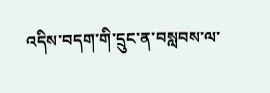འདིས་བདག་གི་དྲུང་ན་བསླབས་ལ་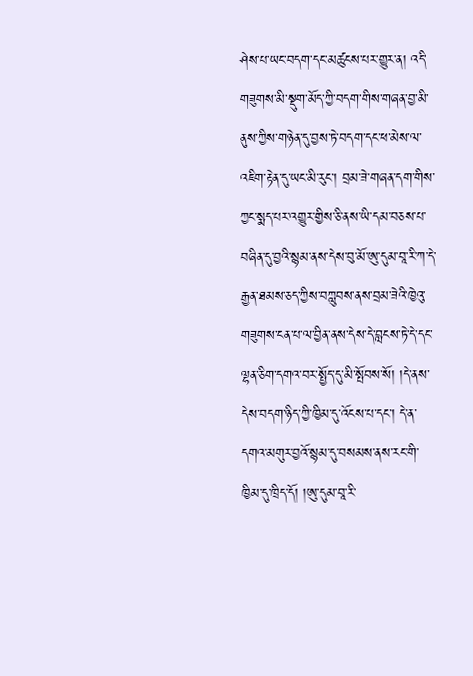ཤེས་པ་ཡང་བདག་དང་མཚུངས་པར་གྱུར་ན། འདི་གཟུགས་མི་སྡུག་མོད་ཀྱི་བདག་གིས་གཞན་བྱ་མི་ནུས་ཀྱིས་གཉེན་དུ་བྱས་ཏེ་བདག་དང་ཕ་མེས་ལ་འཇིག་རྟེན་དུ་ཡང་མི་རུང་། བྲམ་ཟེ་གཞན་དག་གིས་ཀྱང་སྨད་པར་འགྱུར་གྱིས་ཅི་ནས་ཡི་དམ་བཅས་པ་བཞིན་དུ་བྱའི་སྙམ་ནས་དེས་བུ་མོ་ཨུ་དུམ་བཱ་རི་ཀ་དེ་རྒྱན་ཐམས་ཅད་ཀྱིས་བཀླུབས་ནས་བྲམ་ཟེའི་ཁྱེའུ་གཟུགས་ངན་པ་ལ་བྱིན་ནས་དེས་དེ་བླངས་ཏེ་དེ་དང་ལྷན་ཅིག་དགའ་བར་སྤྱོད་དུ་མི་སྤོབས་སོ། །དེ་ནས་དེས་བདག་ཉིད་ཀྱི་ཁྱིམ་དུ་འོངས་པ་དང་། དེ་ན་དགའ་མགུར་བྱའོ་སྙམ་དུ་བསམས་ནས་རང་གི་ཁྱིམ་དུ་ཁྲིད་དོ། །ཨུ་དུམ་བཱ་རི་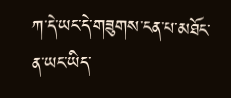ཀ་དེ་ཡང་དེ་གཟུགས་ངན་པ་མཐོང་ན་ཡང་ཡིད་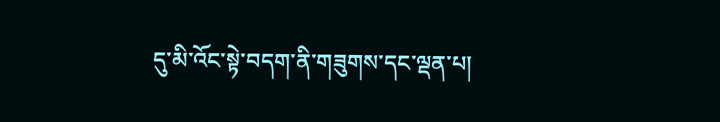དུ་མི་འོང་སྟེ་བདག་ནི་གཟུགས་དང་ལྡན་པ།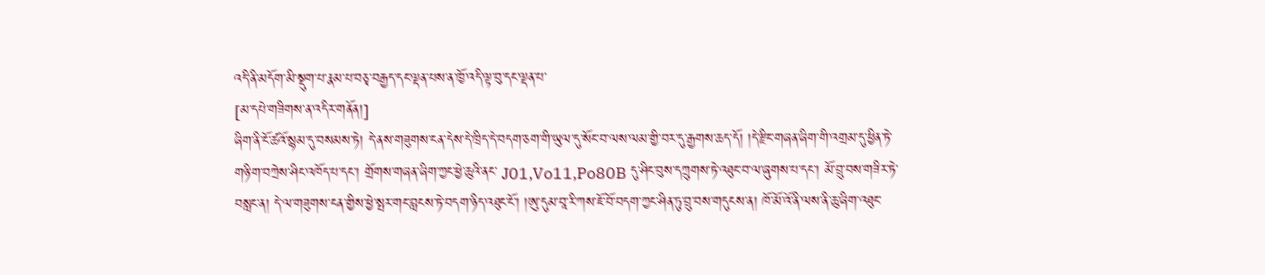འདི་ནི་མདོག་མི་སྡུག་པ་རྣམ་པ་བཅྭ་བརྒྱད་དང་ལྡན་པས་ན་ཁྱོ་འདི་ལྟ་བུ་དང་ལྡན་པ་
[མ་དཔེ་གཟིགས་ན་འདིར་གནོན།]
ཞིག་ནི་ངོ་ཚའོ་སྙམ་དུ་བསམས་ཏེ། དེ་ནས་གཟུགས་ངན་དེས་དེ་ཁྲིད་དེ་བདག་ཅག་གི་ཡུལ་དུ་སོང་བ་ལས་ལམ་གྱི་བར་དུ་རྒྱགས་ཆད་དོ། །དེ་རྫིང་གཞན་ཞིག་གི་འགྲམ་དུ་ཕྱིན་ཏེ་གཉི་ག་བཀྲེས་ཤིང་འཁོད་པ་དང་། གྲོགས་གཞན་ཞིག་ཀྱང་ཕྱེ་ཆུའི་ནང་ J01,Vo11,Po80B དུ་ཤིང་བུས་དཀྲུགས་ཏེ་འཐུང་བ་ལ་ཞུགས་པ་དང་། མོ་བྲུ་བས་གཟིར་ཏེ་བསླང་ན། དེ་ལ་གཟུགས་ངན་གྱིས་ཕྱེ་སྤར་གང་བླངས་ཏེ་བདག་ཉིད་འཐུང་ངོ་། །ཨུ་དུམ་བཱ་རི་ཀས་ཇོ་བོ་བདག་ཀྱང་ཤིན་ཏུ་བྲུ་བས་གདུངས་ན། ཁོ་མོ་འོ་ནི་ལས་ནི་ཆུ་ཞིག་འཐུང་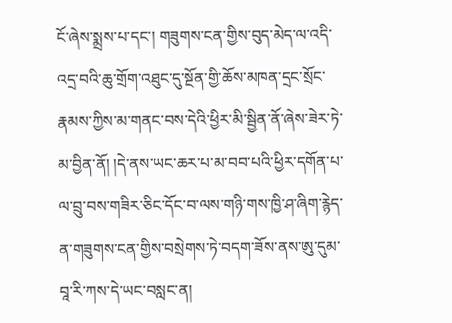ངོ་ཞེས་སྨྲས་པ་དང་། གཟུགས་ངན་གྱིས་བུད་མེད་ལ་འདི་འདྲ་བའི་ཆུ་གྲོག་འཐུང་དུ་སྔོན་གྱི་ཆོས་མཁན་དྲང་སྲོང་རྣམས་ཀྱིས་མ་གནང་བས་དེའི་ཕྱིར་མི་སྦྱིན་ནོ་ཞེས་ཟེར་ཏེ་མ་བྱིན་ནོ། །དེ་ནས་ཡང་ཆར་པ་མ་བབ་པའི་ཕྱིར་དགོན་པ་ལ་བྲུ་བས་གཟིར་ཅིང་དོང་བ་ལས་གཉི་གས་ཁྱི་ཤ་ཞིག་རྙེད་ན་གཟུགས་ངན་གྱིས་བསྲེགས་ཏེ་བདག་ཟོས་ནས་ཨུ་དུམ་བཱ་རི་ཀས་དེ་ཡང་བསླང་ན།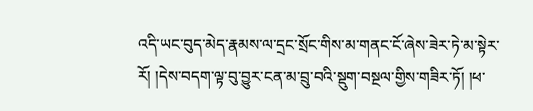འདི་ཡང་བུད་མེད་རྣམས་ལ་དྲང་སྲོང་གིས་མ་གནང་ངོ་ཞེས་ཟེར་ཏེ་མ་སྟེར་རོ། །དེས་བདག་ལྟ་བུ་བྱུར་ངན་མ་བྲུ་བའི་སྡུག་བསྔལ་གྱིས་གཟིར་ཏོ། །ཕ་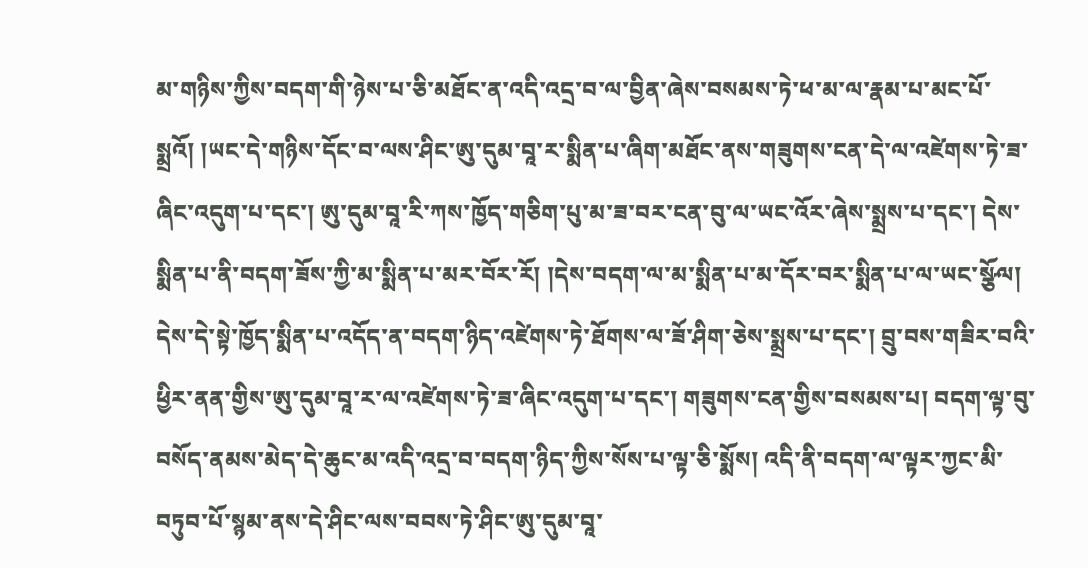མ་གཉིས་ཀྱིས་བདག་གི་ཉེས་པ་ཅི་མཐོང་ན་འདི་འདྲ་བ་ལ་བྱིན་ཞེས་བསམས་ཏེ་ཕ་མ་ལ་རྣམ་པ་མང་པོ་སྨྲའོ། །ཡང་དེ་གཉིས་དོང་བ་ལས་ཤིང་ཨུ་དུམ་བཱ་ར་སྨིན་པ་ཞིག་མཐོང་ནས་གཟུགས་ངན་དེ་ལ་འཛེགས་ཏེ་ཟ་ཞིང་འདུག་པ་དང་། ཨུ་དུམ་བཱ་རི་ཀས་ཁྱོད་གཅིག་པུ་མ་ཟ་བར་ངན་བུ་ལ་ཡང་འོར་ཞེས་སྨྲས་པ་དང་། དེས་སྨིན་པ་ནི་བདག་ཟོས་ཀྱི་མ་སྨིན་པ་མར་བོར་རོ། །དེས་བདག་ལ་མ་སྨིན་པ་མ་དོར་བར་སྨིན་པ་ལ་ཡང་སྩོལ། དེས་དེ་སྟེ་ཁྱོད་སྨིན་པ་འདོད་ན་བདག་ཉིད་འཛེགས་ཏེ་ཐོགས་ལ་ཟོ་ཤིག་ཅེས་སྨྲས་པ་དང་། བྲུ་བས་གཟིར་བའི་ཕྱིར་ནན་གྱིས་ཨུ་དུམ་བཱ་ར་ལ་འཛེགས་ཏེ་ཟ་ཞིང་འདུག་པ་དང་། གཟུགས་ངན་གྱིས་བསམས་པ། བདག་ལྟ་བུ་བསོད་ནམས་མེད་དེ་ཆུང་མ་འདི་འདྲ་བ་བདག་ཉིད་ཀྱིས་སོས་པ་ལྟ་ཅི་སྨོས། འདི་ནི་བདག་ལ་ལྟར་ཀྱང་མི་བཏུབ་པོ་སྙམ་ནས་དེ་ཤིང་ལས་བབས་ཏེ་ཤིང་ཨུ་དུམ་བཱ་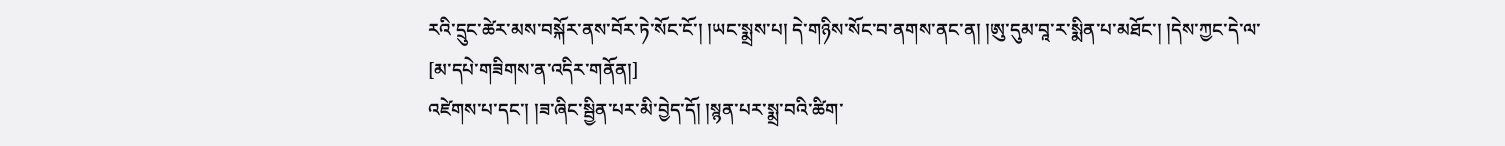རའི་དྲུང་ཚེར་མས་བསྐོར་ནས་བོར་ཏེ་སོང་ངོ་། །ཡང་སྨྲས་པ། དེ་གཉིས་སོང་བ་ནགས་ནང་ན། །ཨུ་དུམ་བཱ་ར་སྨིན་པ་མཐོང་། །དེས་ཀྱང་དེ་ལ་
[མ་དཔེ་གཟིགས་ན་འདིར་གནོན།]
འཛེགས་པ་དང་། །ཟ་ཞིང་སྦྱིན་པར་མི་བྱེད་དོ། །སྙན་པར་སྨྲ་བའི་ཚིག་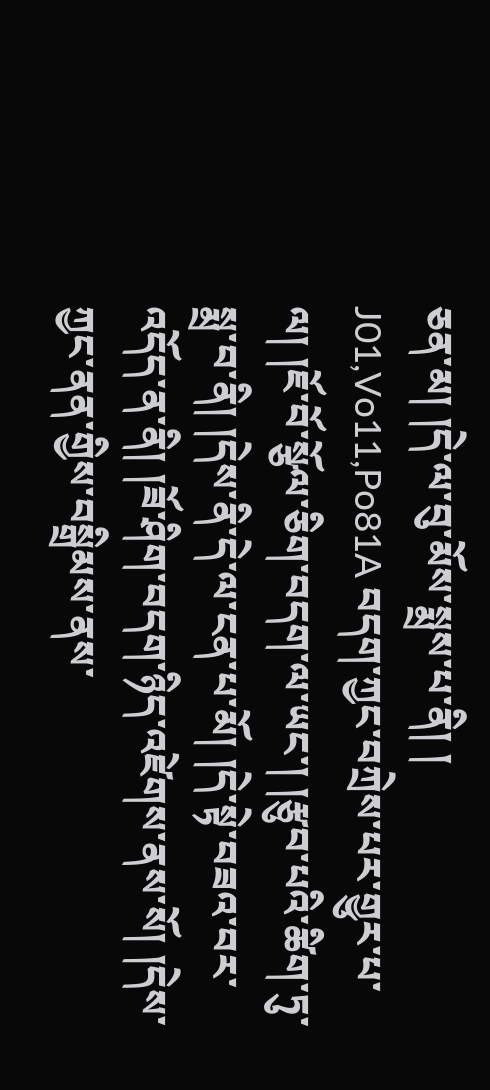ཅན་མ། །དེ་ལ་བུ་མོས་སྨྲས་པ་ནི། ། J01,Vo11,Po81A བདག་ཀྱང་བཀྲེས་པར་གྱུར་པ་ལ། །ཇོ་བོ་སྩོལ་ཅིག་བདག་ལ་ཡང་། །རྩུབ་པའི་ཚིག་ཏུ་སྨྲ་བ་ནི། །དེས་ནི་དེ་ལ་ངན་པ་མོ། །དེ་སྟེ་བཟའ་བར་འདོད་ན་ནི། །ཟོ་ཤིག་བདག་ཉིད་འཛེགས་ནས་སོ། །དེས་ཀྱང་ནན་གྱིས་བསྒྲིམས་ནས་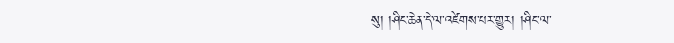སུ། །ཤིང་ཆེན་དེ་ལ་འཛེགས་པར་གྱུར། །ཤིང་ལ་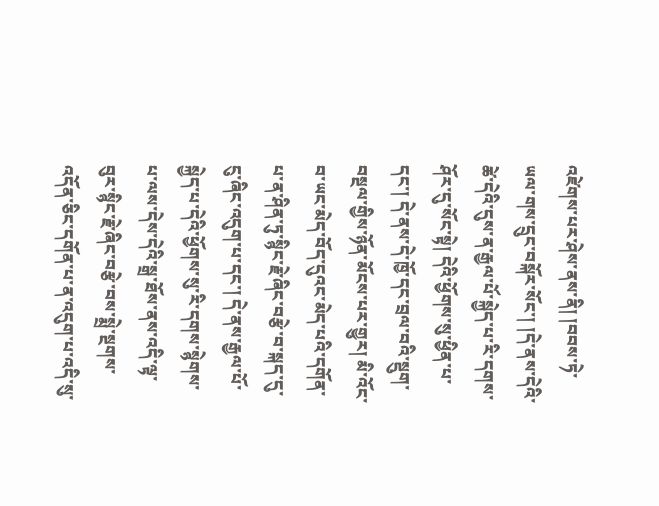འཛེགས་པར་ཤེས་ནས་ནི། །བབས་ཏེ་ཡལ་གས་དྲུང་བསྐོར་སོང་། །དེ་ནས་དེའི་ཚེ་དེའི་དུས་ན་རྒྱལ་པོ་སྐྱེད་པ་རི་དགས་ཤོར་དུ་སོང་སྟེ། དེའི་ཕྱོགས་སུ་ཕྱིན་པ་དང་། དེ་ནས་དེ་ཁྱོ་དང་བྲལ་བའི་སྡུག་བསྔལ་གྱིས་ཉོན་མོངས་པར་གྱུར། མི་འོང་བ་ཡང་མེད་བོད་དུའང་མེད་པའི་དགོན་པ་ན་ཤིན་ཏུ་སྙིང་རྗེ་ཞིང་བརྩེ་བ་སྐད་དུ་ངུ་ཞིང་འདུག་པ་དང་། དེ་ནས་རྒྱལ་པོ་སྐྱེད་པ་དེའི་ཕྱོགས་སུ་རི་དགས་སྙེགས་པ་ལས་དེས་དེའི་སྒྲ་ཐོས་ནས་འདི་ལྟ་བུར་སྙིང་རྗེ་ཞིང་བརྩེ་བས་སྨྲེ་སྔགས་འདོན་ཅིང་དགོན་པ་ན་འདུག་པ་འདི་སུ་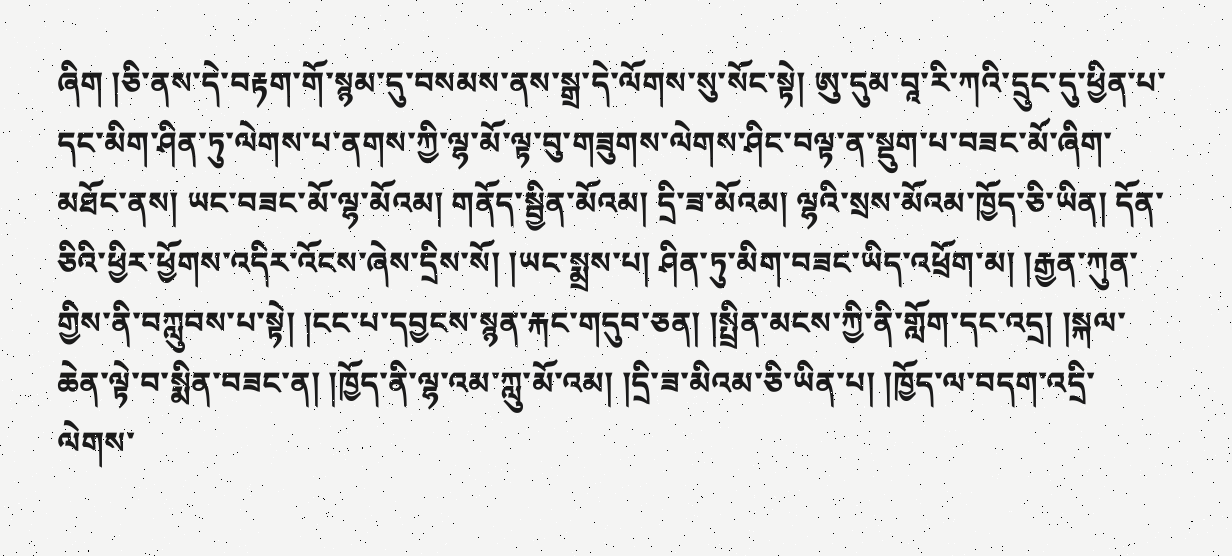ཞིག །ཅི་ནས་དེ་བརྟག་གོ་སྙམ་དུ་བསམས་ནས་སྒྲ་དེ་ལོགས་སུ་སོང་སྟེ། ཨུ་དུམ་བཱ་རི་ཀའི་དྲུང་དུ་ཕྱིན་པ་དང་མིག་ཤིན་ཏུ་ལེགས་པ་ནགས་ཀྱི་ལྷ་མོ་ལྟ་བུ་གཟུགས་ལེགས་ཤིང་བལྟ་ན་སྡུག་པ་བཟང་མོ་ཞིག་མཐོང་ནས། ཡང་བཟང་མོ་ལྷ་མོའམ། གནོད་སྦྱིན་མོའམ། དྲི་ཟ་མོའམ། ལྷའི་སྲས་མོའམ་ཁྱོད་ཅི་ཡིན། དོན་ཅིའི་ཕྱིར་ཕྱོགས་འདིར་འོངས་ཞེས་དྲིས་སོ། །ཡང་སྨྲས་པ། ཤིན་ཏུ་མིག་བཟང་ཡིད་འཕྲོག་མ། །རྒྱན་ཀུན་གྱིས་ནི་བཀླུབས་པ་སྟེ། །ངང་པ་དབྱངས་སྙན་རྐང་གདུབ་ཅན། །སྤྲིན་མངས་ཀྱི་ནི་གློག་དང་འདྲ། །སྐལ་ཆེན་ལྟེ་བ་སྨིན་བཟང་ན། །ཁྱོད་ནི་ལྷ་འམ་ཀླུ་མོ་འམ། །དྲི་ཟ་མིའམ་ཅི་ཡིན་པ། །ཁྱོད་ལ་བདག་འདྲི་ལེགས་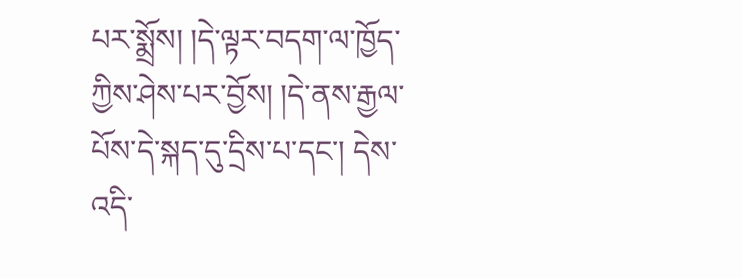པར་སྨྲོས། །དེ་ལྟར་བདག་ལ་ཁྱོད་ཀྱིས་ཤེས་པར་བྱོས། །དེ་ནས་རྒྱལ་པོས་དེ་སྐད་དུ་དྲིས་པ་དང་། དེས་འདི་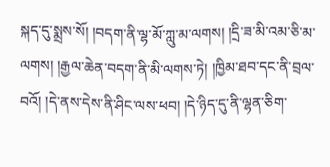སྐད་དུ་སྨྲས་སོ། །བདག་ནི་ལྷ་མོ་ཀླུ་མ་ལགས། །དྲི་ཟ་མི་འམ་ཅི་མ་ལགས། །རྒྱལ་ཆེན་བདག་ནི་མི་ལགས་ཏེ། །ཁྱིམ་ཐབ་དང་ནི་བྲལ་བའོ། །དེ་ནས་དེས་ནི་ཤིང་ལས་ཕབ། །དེ་ཉིད་དུ་ནི་ལྷན་ཅིག་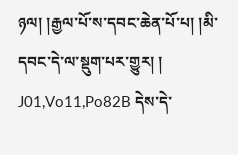ཉལ། །རྒྱལ་པོ་ས་དབང་ཆེན་པོ་པ། །མི་དབང་དེ་ལ་སྡུག་པར་གྱུར། ། J01,Vo11,Po82B དེས་དེ་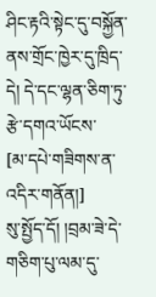ཤིང་རྟའི་སྟེང་དུ་བསྐྱོན་ནས་གྲོང་ཁྱེར་དུ་ཁྲིད་དེ། དེ་དང་ལྷན་ཅིག་ཏུ་རྩེ་དགའ་ཡོངས་
[མ་དཔེ་གཟིགས་ན་འདིར་གནོན།]
སུ་སྤྱོད་དོ། །བྲམ་ཟེ་དེ་གཅིག་པུ་ལམ་དུ་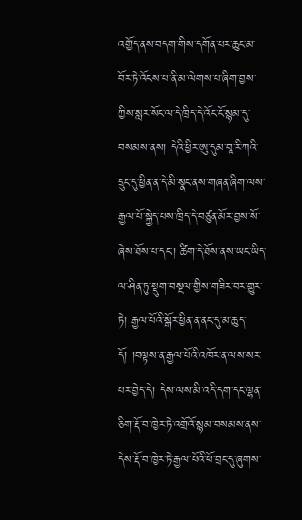འགྱོད་ནས་བདག་གིས་དགོན་པར་ཆུང་མ་བོར་ཏེ་འོངས་པ་ནི་མ་ལེགས་པ་ཞིག་བྱས་ཀྱིས་སླར་སོང་ལ་དེ་ཁྲིད་དེ་འོང་ངོ་སྙམ་དུ་བསམས་ནས། དེའི་ཕྱིར་ཨུ་དུམ་བཱ་རི་ཀའི་དྲུང་དུ་ཕྱིན་ན་དེ་མི་སྣང་ནས་གཞན་ཞིག་ལས་རྒྱལ་པོ་སྐྱེད་པས་ཁྲིད་དེ་བཙུན་མོར་བྱས་སོ་ཞེས་ཐོས་པ་དང་། ཚིག་དེ་ཐོས་ནས་ཡང་ཡིད་ལ་ཤིན་ཏུ་སྡུག་བསྔལ་གྱིས་གཟིར་བར་གྱུར་ཏེ། རྒྱལ་པོའི་སྒོར་ཕྱིན་ན་ནང་དུ་མ་ཆུད་དོ། །བལྟས་ན་རྒྱལ་པོའི་འཁོར་ན་ལས་སར་པར་བྱེད་དེ། དེས་ལས་མི་འདི་དག་དང་ལྷན་ཅིག་རྡོ་བ་ཁྱེར་ཏེ་འགྲོའོ་སྙམ་བསམས་ནས་དེས་རྡོ་བ་ཁྱེར་ཏེ་རྒྱལ་པོའི་ཕོ་བྲང་དུ་ཞུགས་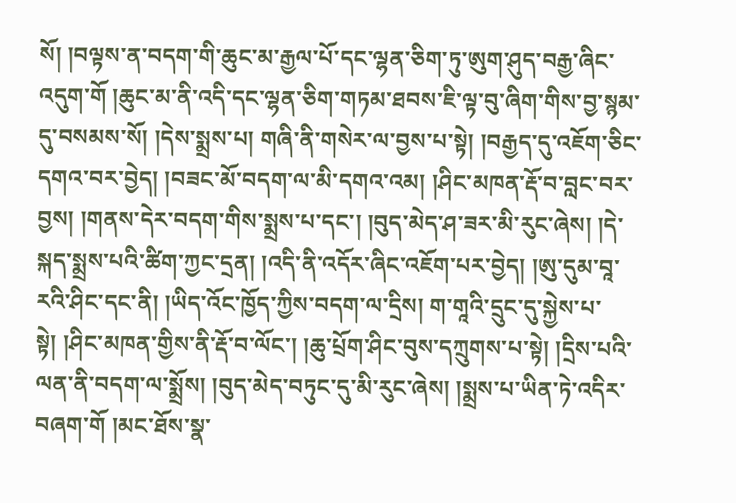སོ། །བལྟས་ན་བདག་གི་ཆུང་མ་རྒྱལ་པོ་དང་ལྷན་ཅིག་ཏུ་ཨུག་ཤུད་བརྒྱ་ཞིང་འདུག་གོ །ཆུང་མ་ནི་འདི་དང་ལྷན་ཅིག་གཏམ་ཐབས་ཇི་ལྟ་བུ་ཞིག་གིས་བྱ་སྙམ་དུ་བསམས་སོ། །དེས་སྨྲས་པ། གཞི་ནི་གསེར་ལ་བྱས་པ་སྟེ། །བརྒྱད་དུ་འཇོག་ཅིང་དགའ་བར་བྱེད། །བཟང་མོ་བདག་ལ་མི་དགའ་འམ། །ཤིང་མཁན་རྡོ་བ་བླང་བར་བྱས། །གནས་དེར་བདག་གིས་སྨྲས་པ་དང་། །བུད་མེད་ཤ་ཟར་མི་རུང་ཞེས། །དེ་སྐད་སྨྲས་པའི་ཚིག་ཀྱང་དྲན། །འདི་ནི་འདོར་ཞིང་འཇོག་པར་བྱེད། །ཨུ་དུམ་བཱ་རའི་ཤིང་དང་ནི། །ཡིད་འོང་ཁྱོད་ཀྱིས་བདག་ལ་དྲིས། ག་གཱའི་དྲུང་དུ་སྐྱེས་པ་སྟེ། །ཤིང་མཁན་གྱིས་ནི་རྡོ་བ་ལོང་། །ཆུ་པྲོག་ཤིང་བུས་དཀྲུགས་པ་སྟེ། །དྲིས་པའི་ལན་ནི་བདག་ལ་སྨྲོས། །བུད་མེད་བཏུང་དུ་མི་རུང་ཞེས། །སྨྲས་པ་ཡིན་ཏེ་འདིར་བཞག་གོ །མང་ཐོས་སྣ་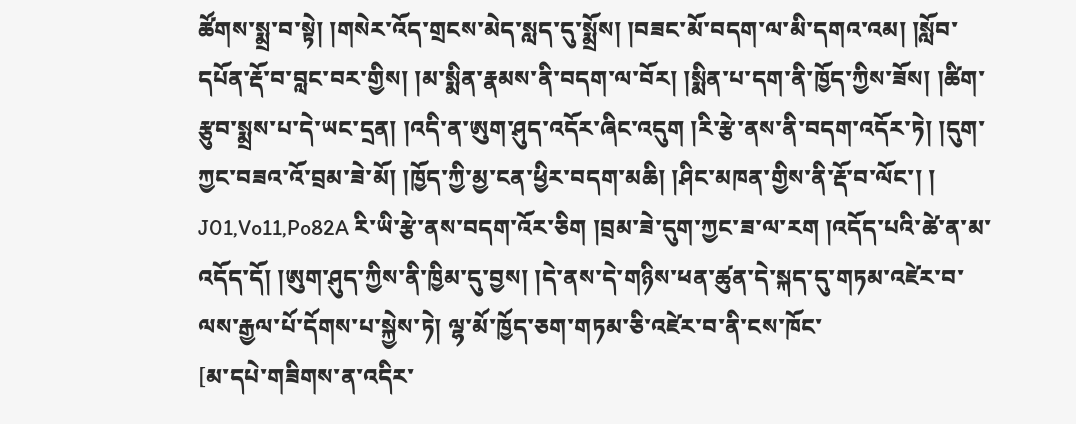ཚོགས་སྨྲ་བ་སྟེ། །གསེར་འོད་གྲངས་མེད་སླད་དུ་སྨྲོས། །བཟང་མོ་བདག་ལ་མི་དགའ་འམ། །སློབ་དཔོན་རྡོ་བ་བླང་བར་གྱིས། །མ་སྨིན་རྣམས་ནི་བདག་ལ་བོར། །སྨིན་པ་དག་ནི་ཁྱོད་ཀྱིས་ཟོས། །ཚིག་རྩུབ་སྨྲས་པ་དེ་ཡང་དྲན། །འདི་ན་ཨུག་ཤུད་འདོར་ཞིང་འདུག །རི་རྩེ་ནས་ནི་བདག་འདོར་ཏེ། །དུག་ཀྱང་བཟའ་འོ་བྲམ་ཟེ་མོ། །ཁྱོད་ཀྱི་མྱ་ངན་ཕྱིར་བདག་མཆི། །ཤིང་མཁན་གྱིས་ནི་རྡོ་བ་ལོང་། ། J01,Vo11,Po82A རི་ཡི་རྩེ་ནས་བདག་འོར་ཅིག །བྲམ་ཟེ་དུག་ཀྱང་ཟ་ལ་རག །འདོད་པའི་ཚེ་ན་མ་འདོད་དོ། །ཨུག་ཤུད་ཀྱིས་ནི་ཁྱིམ་དུ་བྱས། །དེ་ནས་དེ་གཉིས་ཕན་ཚུན་དེ་སྐད་དུ་གཏམ་འཛེར་བ་ལས་རྒྱལ་པོ་དོགས་པ་སྐྱེས་ཏེ། ལྷ་མོ་ཁྱོད་ཅག་གཏམ་ཅི་འཛེར་བ་ནི་ངས་ཁོང་
[མ་དཔེ་གཟིགས་ན་འདིར་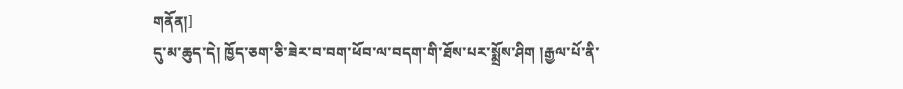གནོན།]
དུ་མ་ཆུད་དེ། ཁྱོད་ཅག་ཅི་ཟེར་བ་བག་ཕོབ་ལ་བདག་གི་ཐོས་པར་སྨྲོས་ཤིག །རྒྱལ་པོ་ནི་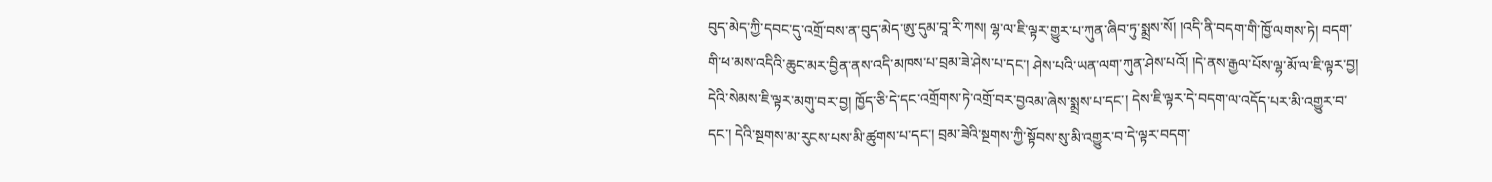བུད་མེད་ཀྱི་དབང་དུ་འགྲོ་བས་ན་བུད་མེད་ཨུ་དུམ་བཱ་རི་ཀས། ལྷ་ལ་ཇི་ལྟར་གྱུར་པ་ཀུན་ཞིབ་ཏུ་སྨྲས་སོ། །འདི་ནི་བདག་གི་ཁྱོ་ལགས་ཏེ། བདག་གི་ཕ་མས་འདིའི་ཆུང་མར་བྱིན་ནས་འདི་མཁས་པ་བྲམ་ཟེ་ཤེས་པ་དང་། ཤེས་པའི་ཡན་ལག་ཀུན་ཤེས་པའོ། །དེ་ནས་རྒྱལ་པོས་ལྷ་མོ་ལ་ཇི་ལྟར་བྱ། དེའི་སེམས་ཇི་ལྟར་མགུ་བར་བྱ། ཁྱོད་ཅི་དེ་དང་འགྲོགས་ཏེ་འགྲོ་བར་བྱའམ་ཞེས་སྨྲས་པ་དང་། དེས་ཇི་ལྟར་དེ་བདག་ལ་འདོད་པར་མི་འགྱུར་བ་དང་། དེའི་སྔགས་མ་རུངས་པས་མི་ཚུགས་པ་དང་། བྲམ་ཟེའི་སྔགས་ཀྱི་སྟོབས་སུ་མི་འགྱུར་བ་དེ་ལྟར་བདག་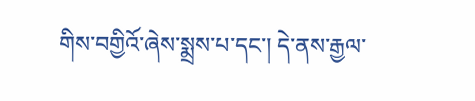གིས་བགྱིའོ་ཞེས་སྨྲས་པ་དང་། དེ་ནས་རྒྱལ་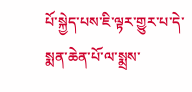པོ་སྐྱེད་པས་ཇི་ལྟར་གྱུར་པ་དེ་སྨན་ཆེན་པོ་ལ་སྨྲས་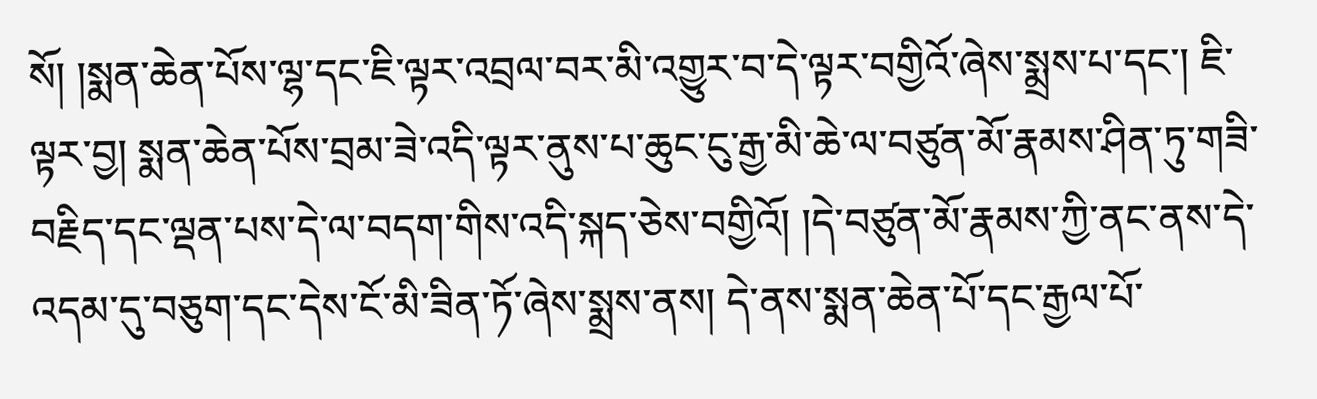སོ། །སྨན་ཆེན་པོས་ལྷ་དང་ཇི་ལྟར་འབྲལ་བར་མི་འགྱུར་བ་དེ་ལྟར་བགྱིའོ་ཞེས་སྨྲས་པ་དང་། ཇི་ལྟར་བྱ། སྨན་ཆེན་པོས་བྲམ་ཟེ་འདི་ལྟར་ནུས་པ་ཆུང་ངུ་རྒྱ་མི་ཆེ་ལ་བཙུན་མོ་རྣམས་ཤིན་ཏུ་གཟི་བརྗིད་དང་ལྡན་པས་དེ་ལ་བདག་གིས་འདི་སྐད་ཅེས་བགྱིའོ། །དེ་བཙུན་མོ་རྣམས་ཀྱི་ནང་ནས་དེ་འདམ་དུ་བཅུག་དང་དེས་ངོ་མི་ཟིན་ཏོ་ཞེས་སྨྲས་ནས། དེ་ནས་སྨན་ཆེན་པོ་དང་རྒྱལ་པོ་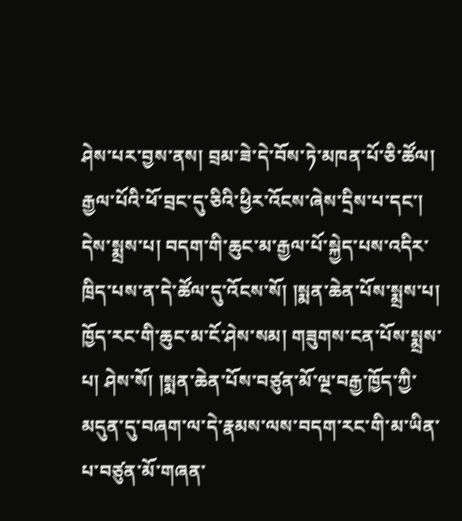ཤེས་པར་བྱས་ནས། བྲམ་ཟེ་དེ་བོས་ཏེ་མཁན་པོ་ཅི་ཚོལ། རྒྱལ་པོའི་ཕོ་བྲང་དུ་ཅིའི་ཕྱིར་འོངས་ཞེས་དྲིས་པ་དང་། དེས་སྨྲས་པ། བདག་གི་ཆུང་མ་རྒྱལ་པོ་སྐྱེད་པས་འདིར་ཁྲིད་པས་ན་དེ་ཚོལ་དུ་འོངས་སོ། །སྨན་ཆེན་པོས་སྨྲས་པ། ཁྱོད་རང་གི་ཆུང་མ་ངོ་ཤེས་སམ། གཟུགས་ངན་པོས་སྨྲས་པ། ཤེས་སོ། །སྨན་ཆེན་པོས་བཙུན་མོ་ལྔ་བརྒྱ་ཁྱོད་ཀྱི་མདུན་དུ་བཞག་ལ་དེ་རྣམས་ལས་བདག་རང་གི་མ་ཡིན་པ་བཙུན་མོ་གཞན་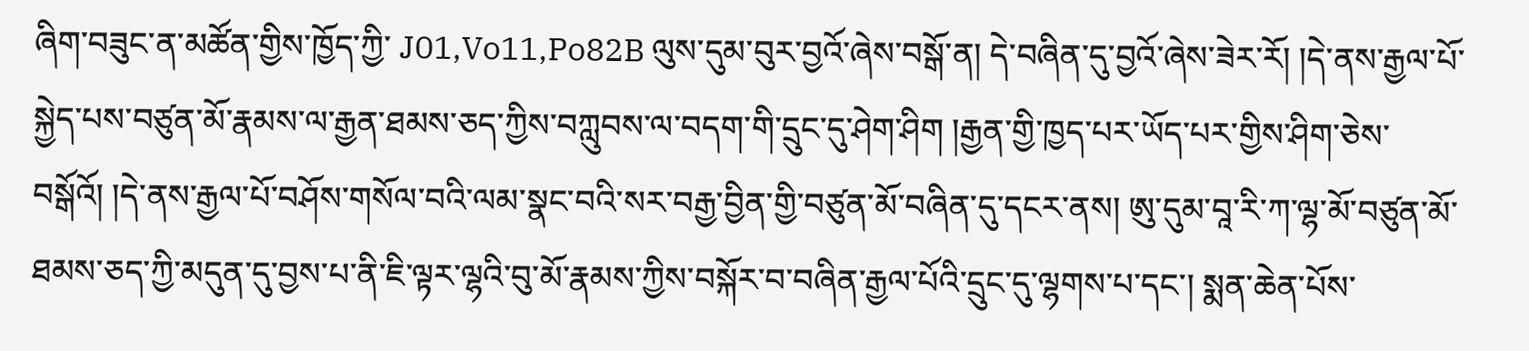ཞིག་བཟུང་ན་མཚོན་གྱིས་ཁྱོད་ཀྱི་ J01,Vo11,Po82B ལུས་དུམ་བུར་བྱའོ་ཞེས་བསྒོ་ན། དེ་བཞིན་དུ་བྱའོ་ཞེས་ཟེར་རོ། །དེ་ནས་རྒྱལ་པོ་སྐྱེད་པས་བཙུན་མོ་རྣམས་ལ་རྒྱན་ཐམས་ཅད་ཀྱིས་བཀླུབས་ལ་བདག་གི་དྲུང་དུ་ཤེག་ཤིག །རྒྱན་གྱི་ཁྱད་པར་ཡོད་པར་གྱིས་ཤིག་ཅེས་བསྒོའོ། །དེ་ནས་རྒྱལ་པོ་བཤོས་གསོལ་བའི་ལམ་སྣང་བའི་སར་བརྒྱ་བྱིན་གྱི་བཙུན་མོ་བཞིན་དུ་དངར་ནས། ཨུ་དུམ་བཱ་རི་ཀ་ལྷ་མོ་བཙུན་མོ་ཐམས་ཅད་ཀྱི་མདུན་དུ་བྱས་པ་ནི་ཇི་ལྟར་ལྷའི་བུ་མོ་རྣམས་ཀྱིས་བསྐོར་བ་བཞིན་རྒྱལ་པོའི་དྲུང་དུ་ལྷགས་པ་དང་། སྨན་ཆེན་པོས་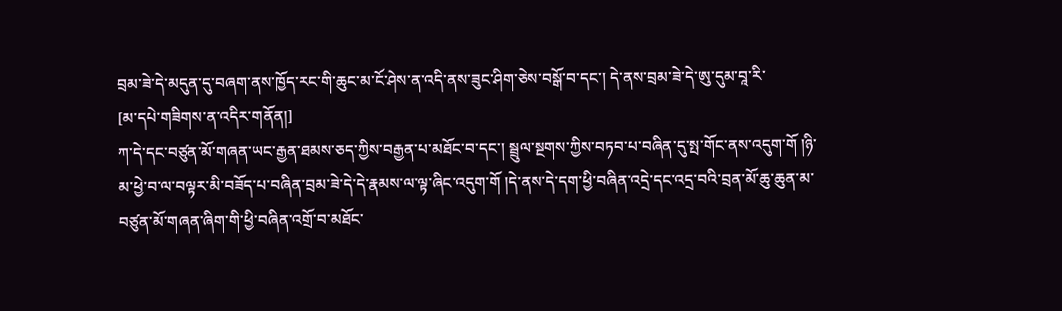བྲམ་ཟེ་དེ་མདུན་དུ་བཞག་ནས་ཁྱོད་རང་གི་ཆུང་མ་ངོ་ཤེས་ན་འདི་ནས་ཟུང་ཤིག་ཅེས་བསྒོ་བ་དང་། དེ་ནས་བྲམ་ཟེ་དེ་ཨུ་དུམ་བཱ་རི་
[མ་དཔེ་གཟིགས་ན་འདིར་གནོན།]
ཀ་དེ་དང་བཙུན་མོ་གཞན་ཡང་རྒྱན་ཐམས་ཅད་ཀྱིས་བརྒྱན་པ་མཐོང་བ་དང་། སྦྲུལ་སྔགས་ཀྱིས་བཏབ་པ་བཞིན་དུ་སྤ་གོང་ནས་འདུག་གོ །ཉི་མ་ཕྱེ་བ་ལ་བལྟར་མི་བཟོད་པ་བཞིན་བྲམ་ཟེ་དེ་དེ་རྣམས་ལ་ལྟ་ཞིང་འདུག་གོ །དེ་ནས་དེ་དག་ཕྱི་བཞིན་འདྲེ་དང་འདྲ་བའི་བྲན་མོ་ཆུ་ཆུན་མ་བཙུན་མོ་གཞན་ཞིག་གི་ཕྱི་བཞིན་འགྲོ་བ་མཐོང་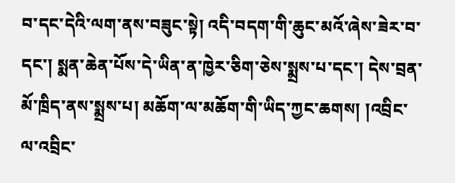བ་དང་དེའི་ལག་ནས་བཟུང་སྟེ། འདི་བདག་གི་ཆུང་མའོ་ཞེས་ཟེར་བ་དང་། སྨན་ཆེན་པོས་དེ་ཡིན་ན་ཁྱེར་ཅིག་ཅེས་སྨྲས་པ་དང་། དེས་བྲན་མོ་ཁྲིད་ནས་སྨྲས་པ། མཆོག་ལ་མཆོག་གི་ཡིད་ཀྱང་ཆགས། །འབྲིང་ལ་འབྲིང་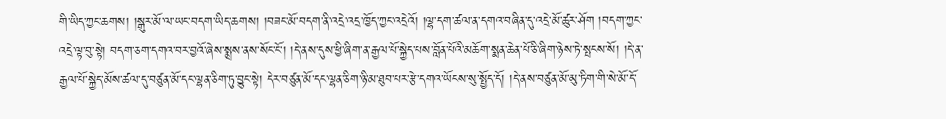གི་ཡིད་ཀྱང་ཆགས། །སྒུར་མོ་ལ་ཡང་བདག་ཡིད་ཆགས། །བཟང་མོ་བདག་ནི་འདྲེ་འདྲ་ཁྱོད་ཀྱང་འདྲེའོ། །ལྷ་དག་ཚལ་ན་དགའ་བཞིན་དུ་འདྲེ་མོ་ཚུར་ཤོག །བདག་ཀྱང་འདྲེ་ལྟ་བུ་སྟེ། བདག་ཅག་དགའ་བར་བྱའོ་ཞེས་སྨྲས་ནས་སོང་ངོ་། །དེ་ནས་དུས་ཕྱི་ཞིག་ན་རྒྱལ་པོ་སྐྱེད་པས་བློན་པོའི་མཆོག་སྨན་ཆེན་པོ་ཅི་ཞིག་ཉེས་ཏེ་སྤངས་སོ། །དེ་ན་རྒྱལ་པོ་སྐྱེད་མོས་ཚལ་དུ་བཙུན་མོ་དང་ལྷན་ཅིག་ཏུ་བྱུང་སྟེ། དེར་བཙུན་མོ་དང་ལྷན་ཅིག་ཉི་མ་ཐུབ་པར་རྩེ་དགའ་ཡོངས་སུ་སྤྱོད་དོ། །དེ་ནས་བཙུན་མོ་མུ་ཏིག་གི་སེ་མོ་དོ་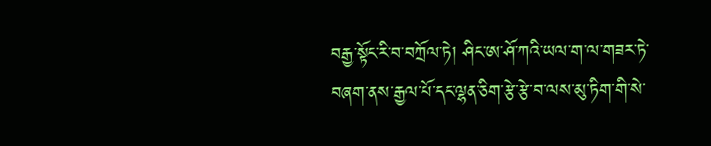བརྒྱ་སྟོང་རི་བ་བཀྲོལ་ཏེ། ཤིང་ཨ་ཤོ་ཀའི་ཡལ་ག་ལ་གཟར་ཏེ་བཞག་ནས་རྒྱལ་པོ་དང་ལྷན་ཅིག་རྩེ་རྩེ་བ་ལས་མུ་ཏིག་གི་སེ་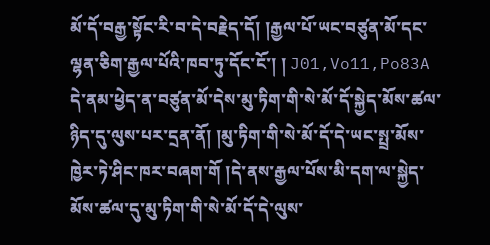མོ་དོ་བརྒྱ་སྟོང་རི་བ་དེ་བརྗེད་དོ། །རྒྱལ་པོ་ཡང་བཙུན་མོ་དང་ལྷན་ཅིག་རྒྱལ་པོའི་ཁབ་ཏུ་དོང་ངོ་། ། J01,Vo11,Po83A དེ་ནམ་ཕྱེད་ན་བཙུན་མོ་དེས་མུ་ཏིག་གི་སེ་མོ་དོ་སྐྱེད་མོས་ཚལ་ཉིད་དུ་ལུས་པར་དྲན་ནོ། །མུ་ཏིག་གི་སེ་མོ་དོ་དེ་ཡང་སྤྲ་མོས་ཁྱེར་ཏེ་ཤིང་ཁར་བཞག་གོ །དེ་ནས་རྒྱལ་པོས་མི་དག་ལ་སྐྱེད་མོས་ཚལ་དུ་མུ་ཏིག་གི་སེ་མོ་དོ་དེ་ལུས་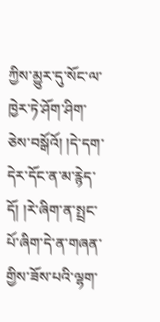ཀྱིས་མྱུར་དུ་སོང་ལ་ཁྱེར་ཏེ་ཤོག་ཤིག་ཅེས་བསྒོའོ། །དེ་དག་དེར་དོང་ན་མ་རྙེད་དོ། །རེ་ཞིག་ན་སྤྲང་པོ་ཞིག་དེ་ན་གཞན་གྱིས་ཟོས་པའི་ལྷག་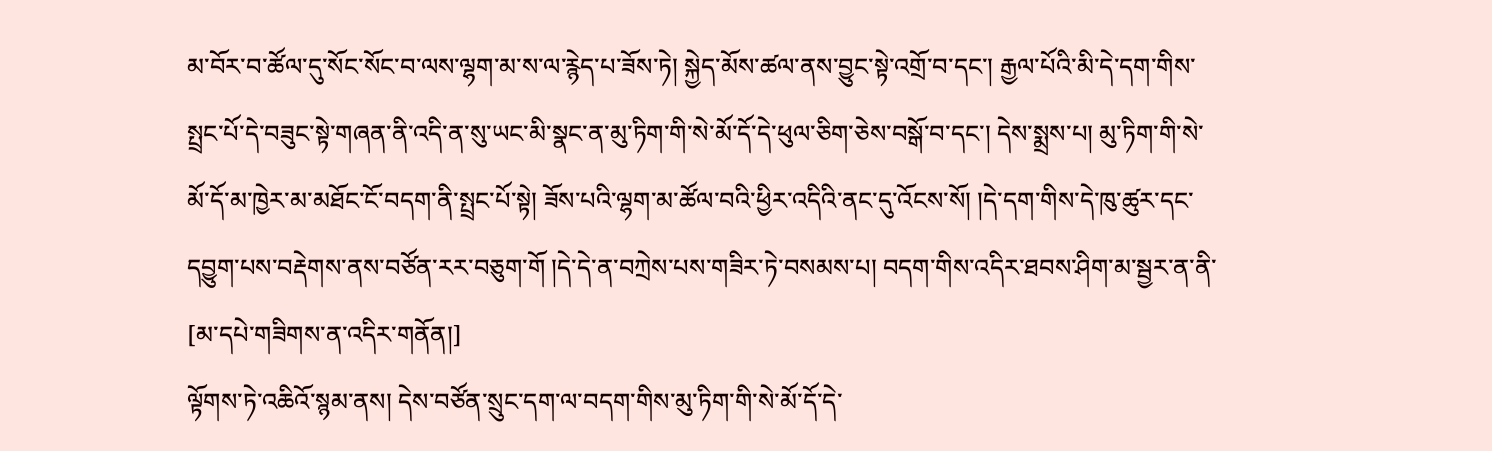མ་བོར་བ་ཚོལ་དུ་སོང་སོང་བ་ལས་ལྷག་མ་ས་ལ་རྙེད་པ་ཟོས་ཏེ། སྐྱེད་མོས་ཚལ་ནས་བྱུང་སྟེ་འགྲོ་བ་དང་། རྒྱལ་པོའི་མི་དེ་དག་གིས་སྤྲང་པོ་དེ་བཟུང་སྟེ་གཞན་ནི་འདི་ན་སུ་ཡང་མི་སྣང་ན་མུ་ཏིག་གི་སེ་མོ་དོ་དེ་ཕུལ་ཅིག་ཅེས་བསྒོ་བ་དང་། དེས་སྨྲས་པ། མུ་ཏིག་གི་སེ་མོ་དོ་མ་ཁྱེར་མ་མཐོང་ངོ་བདག་ནི་སྤྲང་པོ་སྟེ། ཟོས་པའི་ལྷག་མ་ཚོལ་བའི་ཕྱིར་འདིའི་ནང་དུ་འོངས་སོ། །དེ་དག་གིས་དེ་ཁུ་ཚུར་དང་དབྱུག་པས་བརྡེགས་ནས་བཙོན་རར་བཅུག་གོ །དེ་དེ་ན་བཀྲེས་པས་གཟིར་ཏེ་བསམས་པ། བདག་གིས་འདིར་ཐབས་ཤིག་མ་སྦྱར་ན་ནི་
[མ་དཔེ་གཟིགས་ན་འདིར་གནོན།]
ལྟོགས་ཏེ་འཆིའོ་སྙམ་ནས། དེས་བཙོན་སྲུང་དག་ལ་བདག་གིས་མུ་ཏིག་གི་སེ་མོ་དོ་དེ་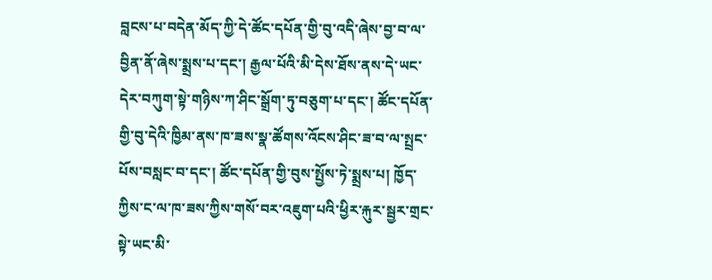བླངས་པ་བདེན་མོད་ཀྱི་དེ་ཚོང་དཔོན་གྱི་བུ་འདི་ཞེས་བྱ་བ་ལ་བྱིན་ནོ་ཞེས་སྨྲས་པ་དང་། རྒྱལ་པོའི་མི་དེས་ཐོས་ནས་དེ་ཡང་དེར་བཀུག་སྟེ་གཉིས་ཀ་ཤིང་སྒྲོག་ཏུ་བཅུག་པ་དང་། ཚོང་དཔོན་གྱི་བུ་དེའི་ཁྱིམ་ནས་ཁ་ཟས་སྣ་ཚོགས་འོངས་ཤིང་ཟ་བ་ལ་སྤྲང་པོས་བསླང་བ་དང་། ཚོང་དཔོན་གྱི་བུས་སྤྱོས་ཏེ་སྨྲས་པ། ཁྱོད་ཀྱིས་ང་ལ་ཁ་ཟས་ཀྱིས་གསོ་བར་འཇུག་པའི་ཕྱིར་རྐུར་སྦྱར་གྲང་སྟེ་ཡང་མི་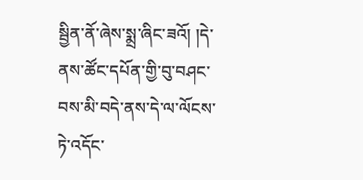སྦྱིན་ནོ་ཞེས་སྨྲ་ཞིང་ཟའོ། །དེ་ནས་ཚོང་དཔོན་གྱི་བུ་བཤང་བས་མི་བདེ་ནས་དེ་ལ་ལོངས་ཏེ་འདོང་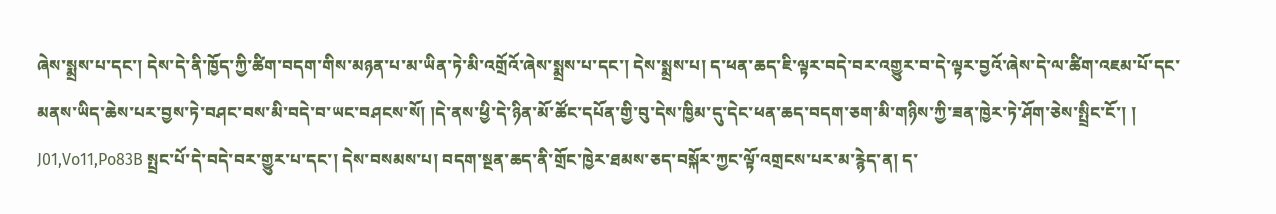ཞེས་སྨྲས་པ་དང་། དེས་དེ་ནི་ཁྱོད་ཀྱི་ཚིག་བདག་གིས་མཉན་པ་མ་ཡིན་ཏེ་མི་འགྲོའོ་ཞེས་སྨྲས་པ་དང་། དེས་སྨྲས་པ། ད་ཕན་ཆད་ཇི་ལྟར་བདེ་བར་འགྱུར་བ་དེ་ལྟར་བྱའོ་ཞེས་དེ་ལ་ཚིག་འཇམ་པོ་དང་མནས་ཡིད་ཆེས་པར་བྱས་ཏེ་བཤང་བས་མི་བདེ་བ་ཡང་བཤངས་སོ། །དེ་ནས་ཕྱི་དེ་ཉིན་མོ་ཚོང་དཔོན་གྱི་བུ་དེས་ཁྱིམ་དུ་དེང་ཕན་ཆད་བདག་ཅག་མི་གཉིས་ཀྱི་ཟན་ཁྱེར་ཏེ་ཤོག་ཅེས་སྤྲིང་ངོ་། ། J01,Vo11,Po83B སྤྲང་པོ་དེ་བདེ་བར་གྱུར་པ་དང་། དེས་བསམས་པ། བདག་སྔན་ཆད་ནི་གྲོང་ཁྱེར་ཐམས་ཅད་བསྐོར་ཀྱང་ལྟོ་འགྲངས་པར་མ་རྙེད་ན། ད་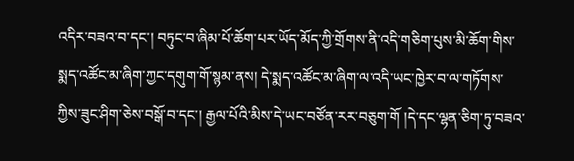འདིར་བཟའ་བ་དང་། བཏུང་བ་ཞིམ་པོ་ཆོག་པར་ཡོད་མོད་ཀྱི་གྲོགས་ནི་འདི་གཅིག་པུས་མི་ཆོག་གིས་སྨད་འཚོང་མ་ཞིག་ཀྱང་དགུག་གོ་སྙམ་ནས། དེ་སྨད་འཚོང་མ་ཞིག་ལ་འདི་ཡང་ཁྱེར་བ་ལ་གཏོགས་ཀྱིས་ཟུང་ཤིག་ཅེས་བསྒོ་བ་དང་། རྒྱལ་པོའི་མིས་དེ་ཡང་བཙོན་རར་བཅུག་གོ །དེ་དང་ལྷན་ཅིག་ཏུ་བཟའ་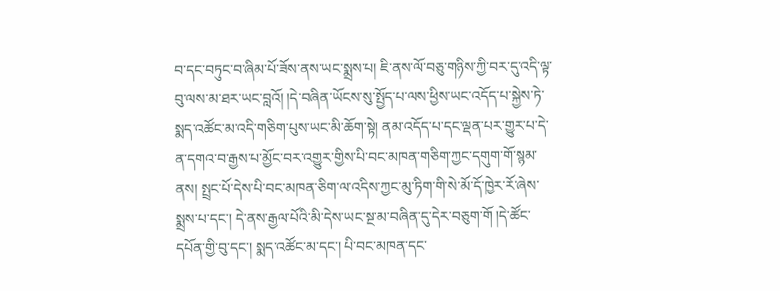བ་དང་བཏུང་བ་ཞིམ་པོ་ཟོས་ནས་ཡང་སྨྲས་པ། ཇི་ནས་ལོ་བཅུ་གཉིས་ཀྱི་བར་དུ་འདི་ལྟ་བུ་ལས་མ་ཐར་ཡང་བླའོ། །དེ་བཞིན་ཡོངས་སུ་སྤྱོད་པ་ལས་ཕྱིས་ཡང་འདོད་པ་སྐྱེས་ཏེ་སྨད་འཚོང་མ་འདི་གཅིག་པུས་ཡང་མི་ཆོག་སྟེ། ནམ་འདོད་པ་དང་ལྡན་པར་གྱུར་པ་དེ་ན་དགའ་བ་རྒྱས་པ་མྱོང་བར་འགྱུར་གྱིས་པི་བང་མཁན་གཅིག་ཀྱང་དགུག་གོ་སྙམ་ནས། སྤྲང་པོ་དེས་པི་བང་མཁན་ཅིག་ལ་འདིས་ཀྱང་མུ་ཏིག་གི་སེ་མོ་དོ་ཁྱེར་རོ་ཞེས་སྨྲས་པ་དང་། དེ་ནས་རྒྱལ་པོའི་མི་དེས་ཡང་སྔ་མ་བཞིན་དུ་དེར་བཅུག་གོ །དེ་ཚོང་དཔོན་གྱི་བུ་དང་། སྨད་འཚོང་མ་དང་། པི་བང་མཁན་དང་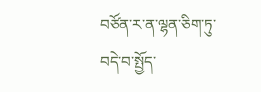བཙོན་ར་ན་ལྷན་ཅིག་ཏུ་བདེ་བ་སྤྱོད་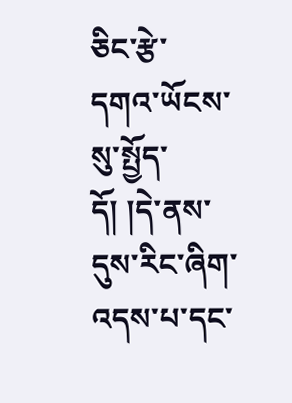ཅིང་རྩེ་དགའ་ཡོངས་སུ་སྤྱོད་དོ། །དེ་ནས་དུས་རིང་ཞིག་འདས་པ་དང་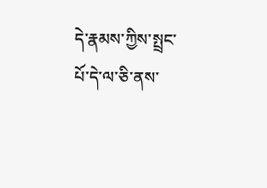དེ་རྣམས་ཀྱིས་སྤྲང་པོ་དེ་ལ་ཅི་ནས་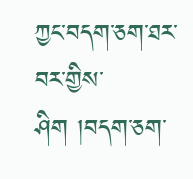ཀྱང་བདག་ཅག་ཐར་བར་གྱིས་ཤིག །བདག་ཅག་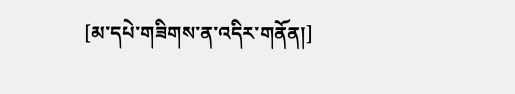[མ་དཔེ་གཟིགས་ན་འདིར་གནོན།]